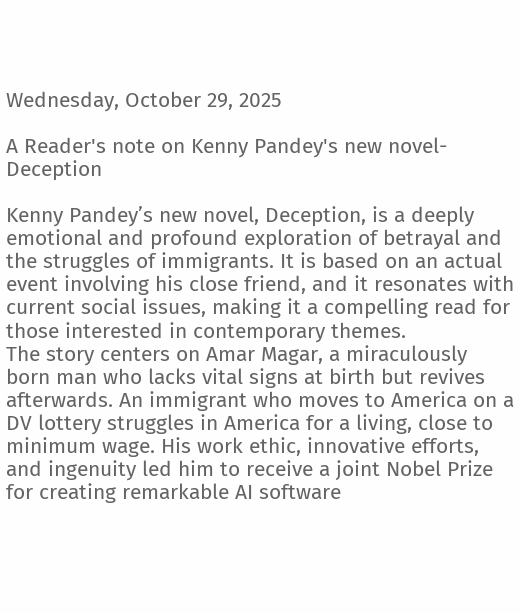Wednesday, October 29, 2025

A Reader's note on Kenny Pandey's new novel-Deception

Kenny Pandey’s new novel, Deception, is a deeply emotional and profound exploration of betrayal and the struggles of immigrants. It is based on an actual event involving his close friend, and it resonates with current social issues, making it a compelling read for those interested in contemporary themes.
The story centers on Amar Magar, a miraculously born man who lacks vital signs at birth but revives afterwards. An immigrant who moves to America on a DV lottery struggles in America for a living, close to minimum wage. His work ethic, innovative efforts, and ingenuity led him to receive a joint Nobel Prize for creating remarkable AI software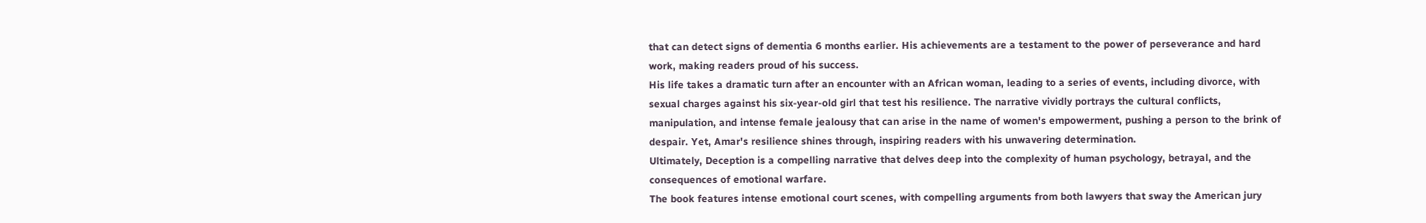that can detect signs of dementia 6 months earlier. His achievements are a testament to the power of perseverance and hard work, making readers proud of his success.
His life takes a dramatic turn after an encounter with an African woman, leading to a series of events, including divorce, with sexual charges against his six-year-old girl that test his resilience. The narrative vividly portrays the cultural conflicts, manipulation, and intense female jealousy that can arise in the name of women's empowerment, pushing a person to the brink of despair. Yet, Amar's resilience shines through, inspiring readers with his unwavering determination.
Ultimately, Deception is a compelling narrative that delves deep into the complexity of human psychology, betrayal, and the consequences of emotional warfare.
The book features intense emotional court scenes, with compelling arguments from both lawyers that sway the American jury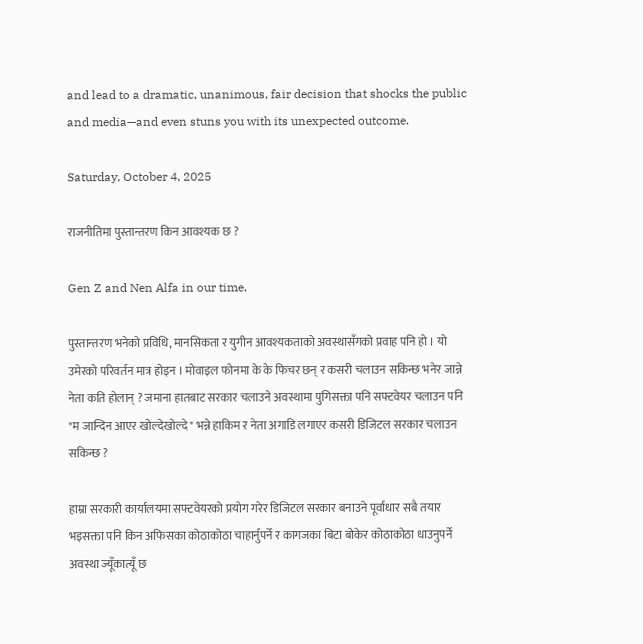and lead to a dramatic, unanimous, fair decision that shocks the public and media—and even stuns you with its unexpected outcome.

Saturday, October 4, 2025

राजनीतिमा पुस्तान्तरण किन आवश्यक छ ?

Gen Z and Nen Alfa in our time.

पुस्तान्तरण भनेको प्रविधि, मानसिकता र युगीन आवश्यकताको अवस्थासँगको प्रवाह पनि हो । यो उमेरको परिवर्तन मात्र होइन । मोवाइल फोनमा के के फिचर छन् र कसरी चलाउन सकिन्छ भनेर जान्ने नेता कति होलान् ? जमाना हातबाट सरकार चलाउने अवस्थामा पुगिसक्ता पनि सफ्टवेयर चलाउन पनि "म जान्दिन आएर खोल्देखोल्दे" भन्ने हाकिम र नेता अगाडि लगाएर कसरी डिजिटल सरकार चलाउन सकिन्छ ?

हाम्रा सरकारी कार्यालयमा सफ्टवेयरको प्रयोग गरेर डिजिटल सरकार बनाउने पूर्वाधार सबै तयार भइसक्ता पनि किन अफिसका कोठाकोठा चाहार्नुपर्ने र कागजका बिटा बोकेर कोठाकोठा धाउनुपर्ने अवस्था ज्यूँकात्यूँ छ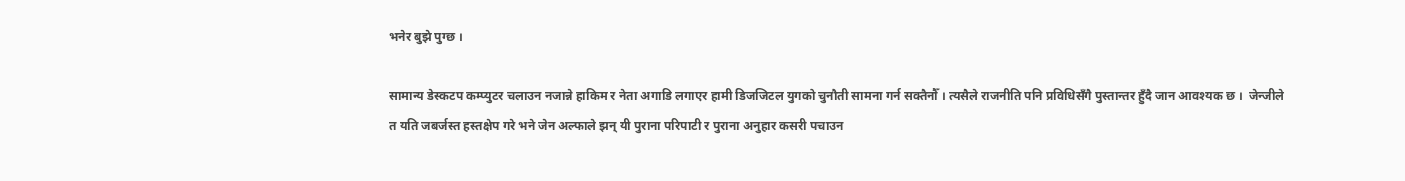भनेर बुझे पुग्छ ।

सामान्य डेस्कटप कम्प्युटर चलाउन नजान्ने हाकिम र नेता अगाडि लगाएर हामी डिजजिटल युगको चुनौती सामना गर्न सक्तैनौँ । त्यसैले राजनीति पनि प्रविधिसँगै पुस्तान्तर हुँदै जान आवश्यक छ ।  जेन्जीले त यति जबर्जस्त हस्तक्षेप गरे भने जेन अल्फाले झन् यी पुराना परिपाटी र पुराना अनुहार कसरी पचाउन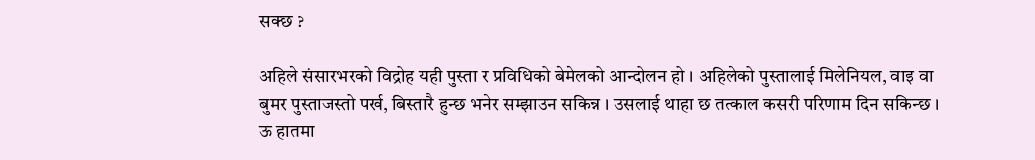सक्छ ?

अहिले संसारभरको विद्रोह यही पुस्ता र प्रविधिको बेमेलको आन्दोलन हो । अहिलेको पुस्तालाई मिलेनियल, वाइ वा बुमर पुस्ताजस्तो पर्ख, बिस्तारै हुन्छ भनेर सम्झाउन सकिन्न । उसलाई थाहा छ तत्काल कसरी परिणाम दिन सकिन्छ । ऊ हातमा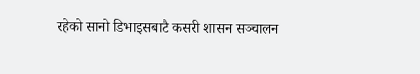रहेको सानो डिभाइसबाटै कसरी शासन सञ्चालन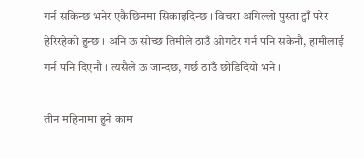गर्न सकिन्छ भनेर एकैछिनमा सिकाइदिन्छ । विचरा अगिल्लो पुस्ता ट्वाँ परेर हेरिरहेको हुन्छ । अनि ऊ सोच्छ तिमीले ठाउँ ओगटेर गर्न पनि सकेनौ, हामीलाई गर्न पनि दिएनौ । त्यसैले ऊ जान्दछ, गर्छ ठाउँ छोडिदियो भने ।

तीन महिनामा हुने काम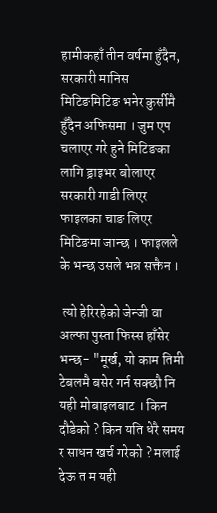हामीकहाँ तीन वर्षमा हुँदैन, सरकारी मानिस मिटिङमिटिङ भनेर कुर्सीमै हुँदैन अफिसमा । जुम एप चलाएर गरे हुने मिटिङका लागि ड्राइभर बोलाएर सरकारी गाडी लिएर फाइलका चाङ लिएर मिटिङमा जान्छ । फाइलले के भन्छ उसले भन्न सक्तैन ।

 त्यो हेरिरहेको जेन्जी वा अल्फा पुस्ता फिस्स हाँसेर भन्छ- "मूर्ख, यो काम तिमी टेबलमै बसेर गर्न सक्छौ नि यही मोबाइलबाट । किन दौडेको ? किन यति धेरै समय र साधन खर्च गरेको ? मलाई देऊ त म यही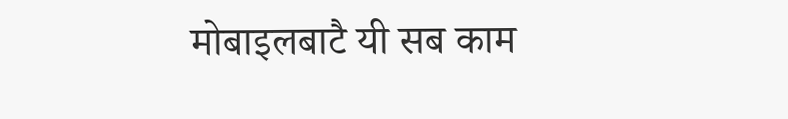मोबाइलबाटै यी सब काम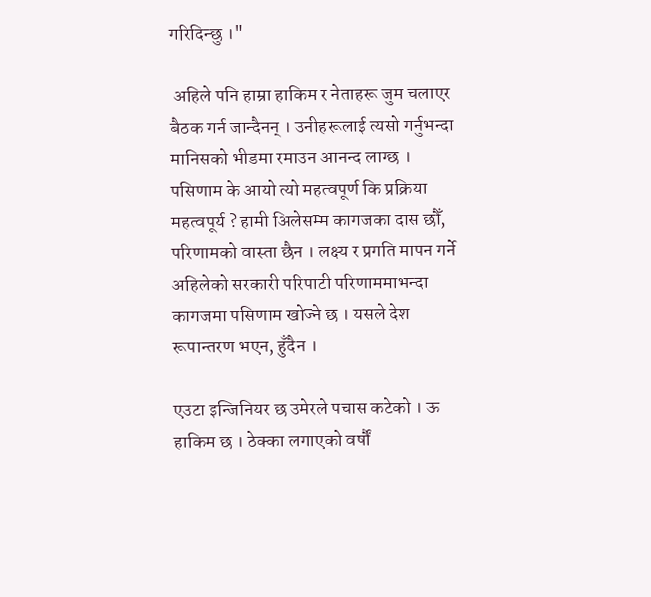गरिदिन्छु ।"

 अहिले पनि हाम्रा हाकिम र नेताहरू जुम चलाएर बैठक गर्न जान्दैनन् । उनीहरूलाई त्यसो गर्नुभन्दा मानिसको भीडमा रमाउन आनन्द लाग्छ । पसिणाम के आयो त्यो महत्वपूर्ण कि प्रक्रिया महत्वपूर्य ? हामी अिलेसम्म कागजका दास छौँ, परिणामको वास्ता छैन । लक्ष्य र प्रगति मापन गर्ने अहिलेको सरकारी परिपाटी परिणाममाभन्दा कागजमा पसिणाम खोज्ने छ । यसले देश रूपान्तरण भएन, हुँदैन ।

एउटा इन्जिनियर छ उमेरले पचास कटेको । ऊ हाकिम छ । ठेक्का लगाएको वर्षौं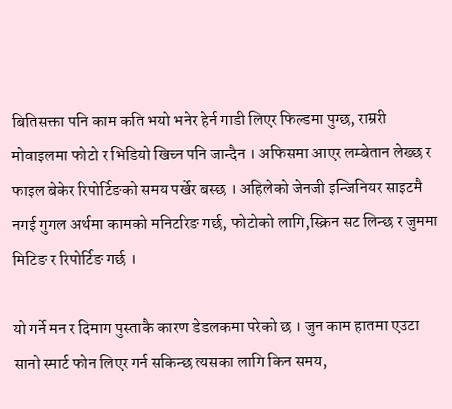बितिसक्ता पनि काम कति भयो भनेर हेर्न गाडी लिएर फिल्डमा पुग्छ, राम्ररी मोवाइलमा फोटो र भिडियो खिच्न पनि जान्दैन । अफिसमा आएर लम्बेतान लेख्छ र फाइल बेकेर रिपोर्टिङको समय पर्खेर बस्छ । अहिलेको जेनजी इन्जिनियर साइटमै नगई गुगल अर्थमा कामको मनिटरिङ गर्छ, फोटोको लागि,स्क्रिन सट लिन्छ र जुममा मिटिङ र रिपोर्टिङ गर्छ ।

यो गर्ने मन र दिमाग पुस्ताकै कारण डेडलकमा परेको छ । जुन काम हातमा एउटा सानो स्मार्ट फोन लिएर गर्न सकिन्छ त्यसका लागि किन समय,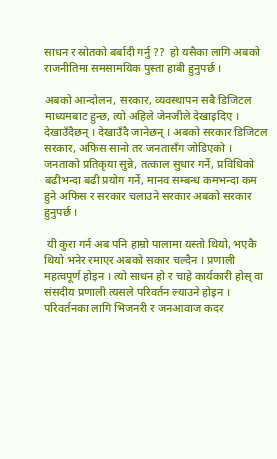साधन र स्रोतको बर्बादी गर्नु ??  हो यसैका लागि अबको राजनीतिमा समसामयिक पुस्ता हाबी हुनुपर्छ ।

अबको आन्दोलन, सरकार, व्यवस्थापन सबै डिजिटल माध्यमबाट हुन्छ, त्यो अहिले जेनजीले देखाइदिए । देखाउँदैछन् । देखाउँदै जानेछन् । अबको सरकार डिजिटल सरकार, अफिस सानो तर जनतासँग जोडिएको । जनताको प्रतिकृया सुन्ने, तत्काल सुधार गर्ने, प्रविधिको बढीभन्दा बढी प्रयोग गर्ने, मानव सम्बन्ध कमभन्दा कम हुने अफिस र सरकार चलाउने सरकार अबको सरकार हुनुपर्छ ।

 यी कुरा गर्न अब पनि हाम्रो पालामा यस्तो थियो, भएकै थियो भनेर रमाएर अबको सकार चल्दैन । प्रणाली महत्वपूर्ण होइन । त्यो साधन हो र चाहे कार्यकारी होस् वा संसदीय प्रणाली त्यसले परिवर्तन ल्याउने होइन । परिवर्तनका लागि भिजनरी र जनआवाज कदर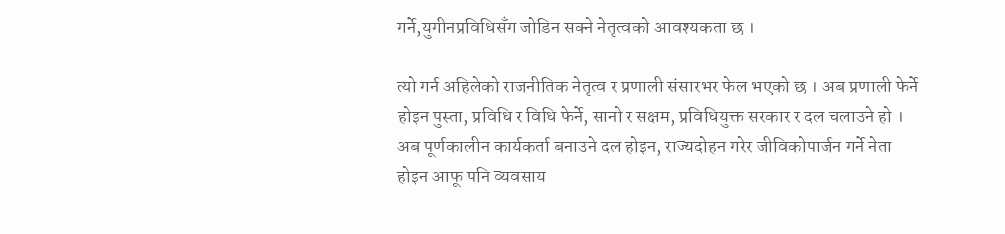गर्ने,युगीनप्रविधिसँग जोडिन सक्ने नेतृत्वको आवश्यकता छ ।

त्यो गर्न अहिलेको राजनीतिक नेतृत्व र प्रणाली संसारभर फेल भएको छ । अब प्रणाली फेर्ने होइन पुस्ता, प्रविधि र विधि फेर्ने, सानो र सक्षम, प्रविधियुक्त सरकार र दल चलाउने हो । अब पूर्णकालीन कार्यकर्ता बनाउने दल होइन, राज्यदोहन गरेर जीविकोपार्जन गर्ने नेता होइन आफू पनि व्यवसाय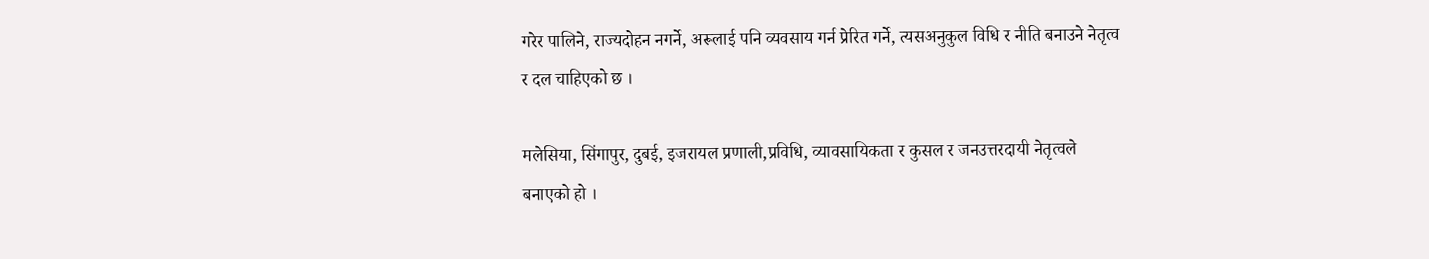गरेर पालिने, राज्यदोहन नगर्ने, अरूलाई पनि व्यवसाय गर्न प्रेरित गर्ने, त्यसअनुकुल विधि र नीति बनाउने नेतृत्व र दल चाहिएको छ ।

मलेसिया, सिंगापुर, दुबई, इजरायल प्रणाली,प्रविधि, व्यावसायिकता र कुसल र जनउत्तरदायी नेतृत्वले बनाएको हो ।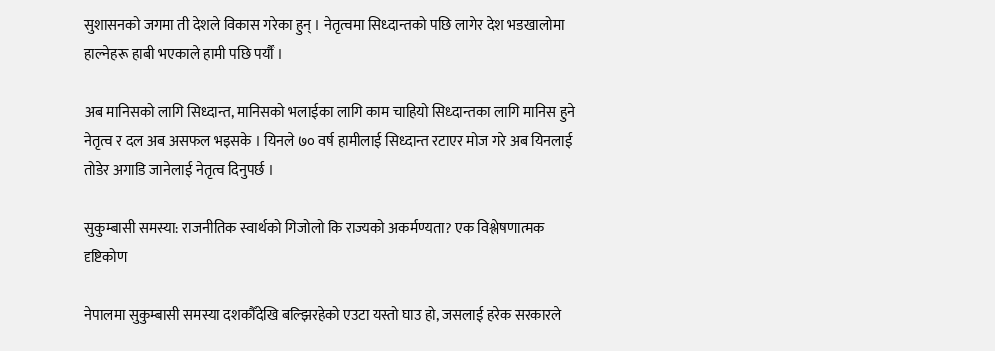सुशासनको जगमा ती देशले विकास गरेका हुन् । नेतृत्वमा सिध्दान्तको पछि लागेर देश भडखालोमा हाल्नेहरू हाबी भएकाले हामी पछि पर्यौँ ।

अब मानिसको लागि सिध्दान्त, मानिसको भलाईका लागि काम चाहियो सिध्दान्तका लागि मानिस हुने नेतृत्व र दल अब असफल भइसके । यिनले ७० वर्ष हामीलाई सिध्दान्त रटाएर मोज गरे अब यिनलाई तोडेर अगाडि जानेलाई नेतृत्व दिनुपर्छ ।

सुकुम्बासी समस्या: राजनीतिक स्वार्थको गिजोलो कि राज्यको अकर्मण्यता? एक विश्लेषणात्मक दृष्टिकोण

नेपालमा सुकुम्बासी समस्या दशकौँदेखि बल्झिरहेको एउटा यस्तो घाउ हो, जसलाई हरेक सरकारले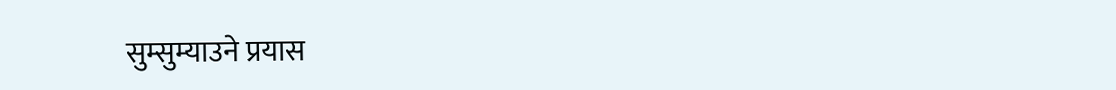सुम्सुम्याउने प्रयास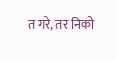त गरे, तर निको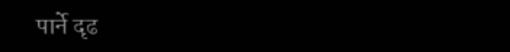पार्ने दृढ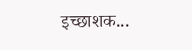इच्छाशक...